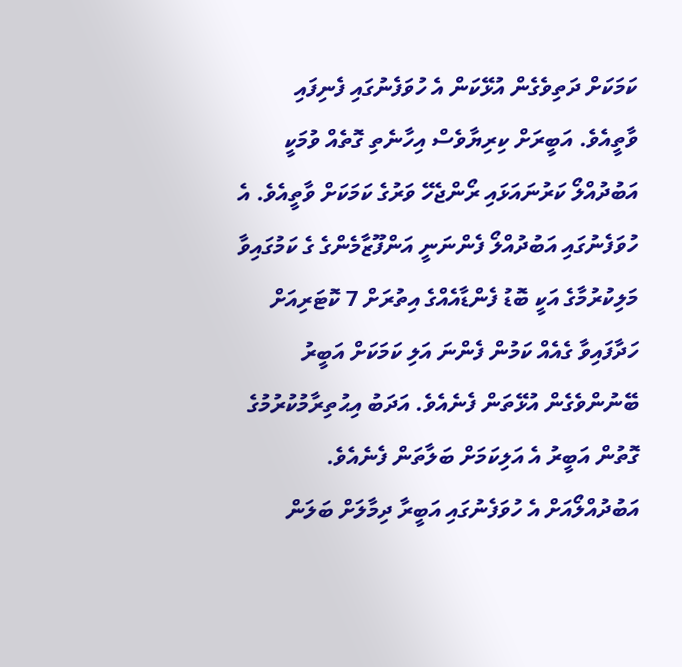ކަމަކަށް ދަތިވެގެން އުޅޭކަން އެ ހުވަފެނުގައި ފެނިފައި ވާތީއެވެ. އަބީރަށް ކިރިޔާވެސް އިހާނެތި ގޮތެއް ވުމަކީ އަބުދުއްލޯ ކަރުނައަޅައި ރޯންޖެހޭ ވަރުގެ ކަމަކަށް ވާތީއެވެ. އެ ހުވަފެނުގައި އަބުދުއްލޯ ފެންނަނީ އަންފޫޒާމެންގެ ގެ ކަމުގައިވާ މަލިކުރުމާގެ އަކީ ބޮޑު ފެންޑާއެއްގެ އިތުރަށް 7 ކޮޓަރިއަށް ހަދާފައިވާ ގެއެއް ކަމުން ފެންނަ އަލި ކަމަކަށް އަބީރު ބޭނުންވެގެން އުޅޭތަން ފެނެއެވެ. އަދަބު އިޙުތިރާމުކުރުމުގެ ގޮތުން އަބީރު އެ އަލިކަމަށް ބަލާތަން ފެނެއެވެ. އަބުދުއްލޯއަށް އެ ހުވަފެނުގައި އަބީރާ ދިމާލަށް ބަލަން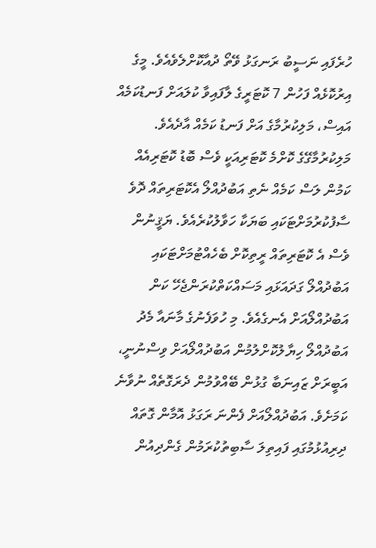ހުރެފައި ނަސީބު ރަނގަޅު ވޭތޯ ދުއާކޮށްލެވެއެވެ. މީގެ އިރުކޮޅެއް ފަހުން 7 ކޮޓަރީގެ ލާފައިވާ ކުލައަށް ފަނޑުކަމެއް އައިސް، މަލިކުރުމާގެ އަށް ފަނޑު ކަމެއް އާދެއެވެ. މަލިކުރުމާގޭގެ ކޮށްމެ ކޮޓަރިއަކީ ވެސް ބޮޑު ކޮޓަރިއެއް ކަމުން ލަސް ކަމެއް ނެތި އަބުދުއްލޯ އެކޮޓަރިތައް ދޮވެ ސާފުކުރުމަށްޓަކައި ބަޔަކާ ހަވާލުކުރެއެވެ. ޔަޤީނުން ވެސް އެ ކޮޓަރިތައް ރީތިކޮށް ބެހެއްޓުމަށްޓަކައި އަބުދުއްލޯ ގަދައަޅައި މަސައްކަތްކުރަންޖެހޭ ކަން އަބުދުއްލޯއަށް އެނގެއެވެ. މި ހުވަފެނުގެ މާނައާ މެދު އަބުދުއްލޯ ހިޔާލުކޮށްލުމުން އަބުދުއްލޯއަށް ވިސްނުނީ، އަބީރަށް ޒައިނަބާ ގުޅުން ބޭއްވުމުން ދެރަގޮތެއް ނުވާނެ ކަމަށެވެ. އަބުދުއްލޯއަށް ފެންނަ ރަގަޅު އޮމާން ގޮތައް ދިރިއުޅުމުގައި ފައިތިލަ ސާބިތުކުރަމުން ގެންދިއުން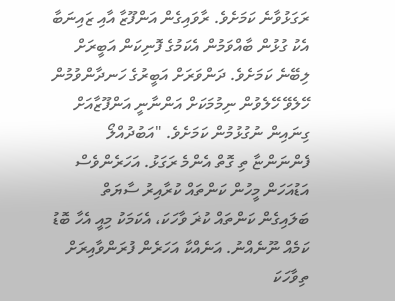ރަގަޅުވާނެ ކަމަށެވެ. ރާވައިގެން އަންފޫޒާ އާއި ޒައިނަބާ އެކު ގުޅުން ބާއްވަމުން އެކަމުގެ ފޮނިކަން އަބީރަށް ލިބޭނެ ކަމަށެވެ. ދަންވަރަށް އަބީރުގެ ހަނދާންވުމުން ހޭލެވޭ ހޭލެވުން ނިމުމަކަށް އަންނާނީ އަންފޫޒާއަށް ގިނައިން ނުގުޅުމުން ކަމަށެވެ. "އަބުދުއްލޯ ފެންނަންޏާ ތި ގޮތް އެންމެ ރަގަޅު. އަހަރެންވެސް އަޑުއަހަން މީހުން ކަންތައް ކުރާއިރު ސާޔަތް ބަލައިގެން ކަންތައް ކުޜަ ވާހަކަ، އެކަމަކު މިއީ އެހާ ބޮޑު ކަމެއް ނޫނެއްނު. އަނެއްކާ އަހަރެން ފުރަންވާއިރަށް ތިވާހަކަ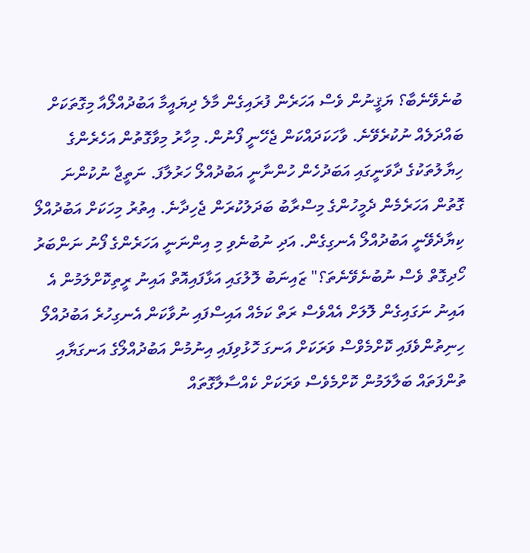ބުނެވޭނެބާ؟ ޔަޤީނުން ވެސް އަހަރެން ފުރައިގެން މާލެ ދިޔައީމާ އަބުދުއްލޯއާ މިގޮތަކަށް ބައްދަލެއް ނުކުރެވޭނެ. ވާހަކަދައްކަން ޖެހޭނީ ފޯނުން. މިހާރު މިވާގޮތުން އަހެރެންގެ ހިޔާލުތަކުގެ ދާވަނީގައި އަބަދުހެން ހުންނާނީ އަބުދުއްލޯ ހަރުލާފަ. ނަތީޖާ ނުކުންނަ ގޮތުން އަހަރެމެން ދެމީހުންގެ މިސްރާބު ބަދަލުކުރަން ޖެހިދާނެ. އިތުރު މިހަކަށް އަބުދުއްލޯ ކިޔާދެވޭނީ އަބުދުއްލޯ އެނގިގެން. އަދި ނުބުނެވި މި އިންނަނީ އަހަރެންގެ ފޯނު ނަންބަރު ހޯދިގޮތް ވެސް ނުބުނެވޭނެތަ؟" ޒައިނަބު ލޮލުގައި އަޅާފައިއޮތް އައިނު ރީތިކޮށްލަމުން އެ އައިނު ނަގައިގެން ލޮލަށް އެއްވެސް ރަތް ކަމެއް އައިސްފައި ނުވާކަން އެނގިހުރެ އަބުދުއްލޯ ހިނިތުންވެފައި ކޮށްމެވްސް ވަރަކަށް އަނގަ ހޮޅުވިފައި އިނުމުން އަބުދުއްލޯގެ އަނގަޔާއި ތުންފަތައް ބަލާލަމުން ކޮށްމެވެސް ވަރަކަށް ކެއްސާލާގޮތައް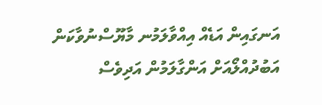އަނގައިން އަޑެއް އިއްވާލަމުނ މާޔޫސްނުވާކަން އަބުދުއްލޯއަށް އަންގާލަމުން އަދިވެސް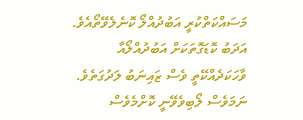މަސައްކަތްކުރީ އަބުދުއްލޯ ކޮނެލެވޭތޯއެވެ. އަދަބު ކޮޑަގޮތަކަށް އަބުދުއްލޯއާ ވާހަކަދެއްކޭތީ ވެސް ޒައިނަބު ލަދުގަތެވެ. ނަމަވެސް ލޯބިވެވޭނީ ކޮށްމެވެސް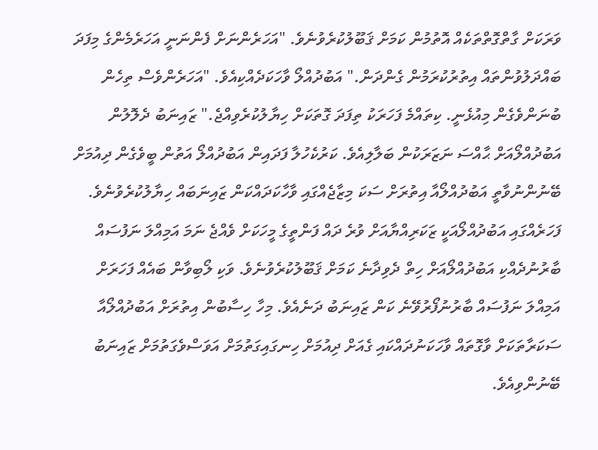ވަރަކަށް ގާތްގޮތްތަކެއް އޮތުމުން ކަމަށް ޤަބޫލުކުރެވުނެވެ. "އަހަރެންނަށް ފެންނަނީ އަހަރެމެންގެ މިފަދަ ބައްދަލުވުންތައް އިތުރުކުރަމުން ގެންދަން." އަބުދުއްލޯ ވާހަކަދެއްކިއެވެ. "އަހަރެންވެސް ތިހެން ބުނަންވެގެން މިއުޅެނީ. ކިތައްމެ ފަހަރަކު ތިފަދަ ގޮތަކަށް ހިޔާލުކުރެވިއްޖެ." ޒައިނަބު ދެލޮލުން އަބުދުއްލޯއަށް ޙާއްސަ ނަޒަރަކުން ބަލާލިއެވެ. ކަރުކެހުލާ ފަދައިން އަބުދުއްލޯ އަތުން ބީވެގެން ދިއުމަށް ބޭނުންނުވާތީ އަބުދުއްލޯއާ އިތުރަށް ސަކަ މިޒާޖެއްގައި ވާހާކަދައްކަން ޒައިނަބައް ހިޔާލުކުރެވުނެވެ. ފަހަރެއްގައި އަބުދުއްލޯއަކީ ޒަކަރިއްޔާއަށް ވުރެ ދައް ފަންތީގެ މީހަކަށް ވެއްޖެ ނަމަ އަމިއްލަ ނަފުސައް ބާރުނުދެއްކި އަބުދުއްލޯއަށް ހިތް ދެވިދާނެ ކަމަށް ޤަބޫލުކުރެވުނެވެ. ވަކި ލޯބިވާން ބައެއް ފަހަރަށް އަމިއްލަ ނަފުސައް ބާރުނުފޯރުވޭނެ ކަން ޒައިނަބު ދަނެއެވެ. މިހާ ހިސާބުން އިތުރަށް އަބުދުއްލޯއާ ސަކަރާތަކަށް ވާގޮތައް ވާހަކަނުދައްކައި ގެއަށް ދިއުމަށް ހިނގައިގަތުމަށް އަވަސްވެގަތުމަށް ޒައިނަބު ބޭނުންވިއެވެ.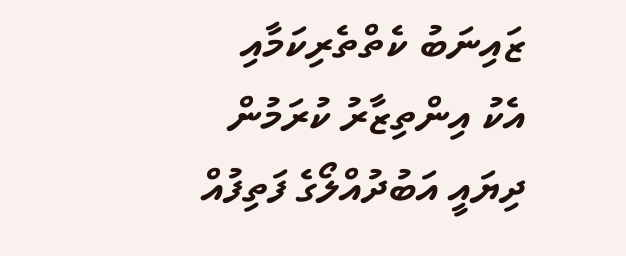ޒައިނަބު ކެތްތެރިކަމާއި އެކު އިންތިޒާރު ކުރަމުން ދިޔައީ އަބުދުއްލޯގެ ފަތިފުއް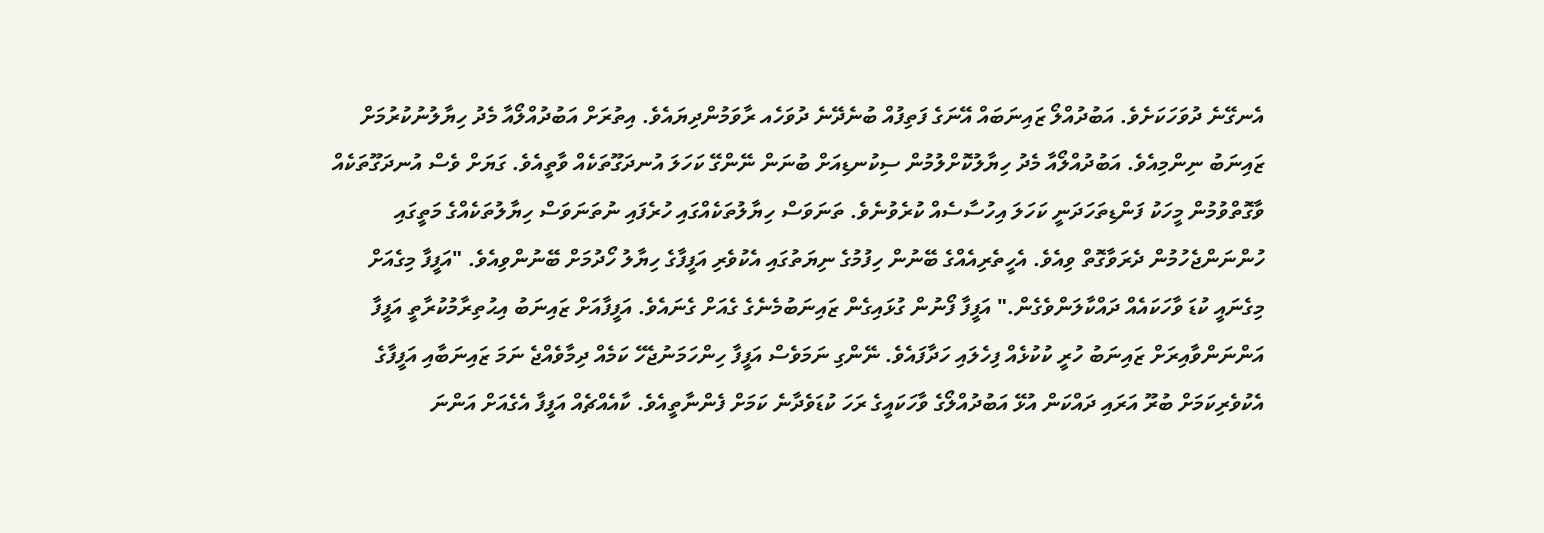އެނގޭނެ ދުވަހަކަށެވެ. އަބުދުއްލޯ ޒައިނަބައް އޭނަގެ ފަތިފުއް ބުނެދޭނެ ދުވަހެއ ރާވަމުންދިޔައެވެ. އިތުރަށް އަބުދުއްލޯއާ މެދު ހިޔާލުނުކުރުމަށް ޒައިނަބު ނިންމިއެވެ. އަބުދުއްލޯއާ މެދު ހިޔާލުކޮށްލުމުން ސިކުނޑިއަށް ބުނަން ނޭންގޭ ކަހަލަ އުނދަގޫތަކެއް ވާތީއެވެ. ގަޔަށް ވެސް އުނދަގޫތަކެއް ވާގޮތްވުމުން މީހަކު ފަންޑިތަހަދަނީ ކަހަލަ އިހުސާސެއް ކުރެވުނެވެ. ތަނަވަސް ހިޔާލުތަކެއްގައި ހުރެފައި ނުތަނަވަސް ހިޔާލުތަކެއްގެ މަތީގައި ހުންނަންޖެހުމުން ދެރަވާގޮތް ވިއެވެ. އެހީތެރިއެއްގެ ބޭނުން ހިފުމުގެ ނިޔަތުގައި އެކުވެރި އަފީފާގެ ހިޔާލު ހޯދުމަށް ބޭނުންވިއެވެ. "އަފީފާ މިގެއަށް މިގެނައީ ކުޑަ ވާހަކައެއް ދައްކާލަންވެގެން." އަފީފާ ފޯނުން ގުޅައިގެން ޒައިނަބުމެނެގެ ގެއަށް ގެނައެވެ. އަފީފާއަށް ޒައިނަބު އިޙުތިރާމުކުރާތީ އަފީފާ އަންނަންވާއިރަށް ޒައިނަބު ހުރީ ކުކުޅެއް ފިހެލައި ހަދާފައެވެ. ނޭންގި ނަމަވެސް އަފީފާ ހިންހަމަނުޖެހޭ ކަމެއް ދިމާވެއްޖެ ނަމަ ޒައިނަބާއި އަފީފާގެ އެކުވެރިކަމަށް ބުރޫ އަރައި ދައްކަން އުޅޭ އަބުދުއްލޯގެ ވާހަކައީގެ ރަހަ ކުޑަވެދާނެ ކަމަށް ފެންނާތީއެވެ. ކާއެއްޗެއް އަފީފާ އެގެއަށް އަންނަ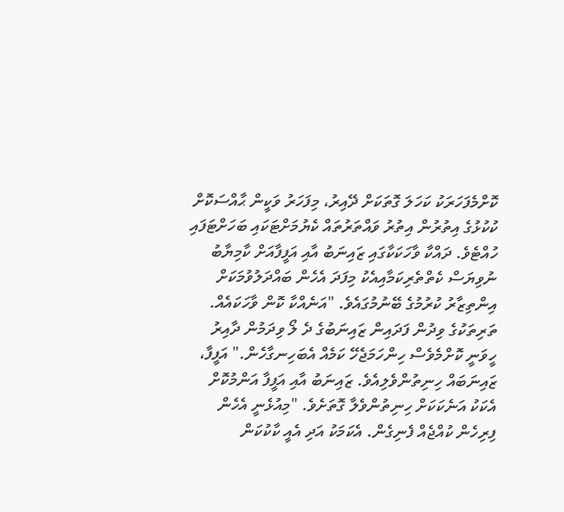ކޮށްމެފަހަރަކު ކަހަލަ ގޮތަކަށް ދޭއިރު، މިފަހަރު ވަކީން ޙާއްސަކޮށް ކުކުޅުގެ އިތުރުން އިތުރު ވައްތަރުތައް ކެޔުމަށްޓަކައި ބަހަށްޓަފައި ހުއްޓެވެ. ދައްކާ ވާހަކަކާގައި ޒައިނަބު އާއި އަފީފާއަށް ކާމިޔާބު ނުވިޔަސް ކެތްތެރިކަމާއިއެކު މިފަދަ އެހެން ބައްދަލުވުމަކަށް އިންތިޒާރު ކުރުމުގެ ބޭނުމުގައެވެ. "އަނެއްކާ ކޮން ވާހަކައެއް. ތަރިތަކުގެ ވިދުން ފަދައިން ޒައިނަބުގެ ދެ ލޯ ވިދަމުން ދާއިރު ހީވަނީ ކޮށްމެވެސް ހިންހަމަޖެހޭ ކަމެއް އެބަހިނގާހެން." އަފީފާ، ޒައިނަބައް ހިނިތުންވެލިއެވެ. ޒައިނަބު އާއި އަފީފާ އަންމުކޮށް އެކަކު އަނެކަކަށް ހިނިތުންވެލާ ގޮތަށެވެ. "މިއުޅެނީ އެހެން ފިރިހެން ކުއްޖެއް ފެނިގެން. އެކަމަކު އަދި އެއީ ކާކުކަން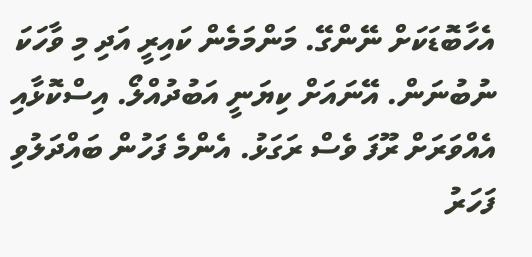އެހާބޮޑަކަށް ނޭންގޭ. މަންމަމެން ކައިރީ އަދި މި ވާހަކަ ނުބުނަން. އޭނައަށް ކިޔަނީ އަބުދުއްލޯ. އިސްކޮޅާއި އެއްވަރަށް ރޫފަ ވެސް ރަގަޅު. އެންމެ ފަހުން ބައްދަލުވި ފަހަރު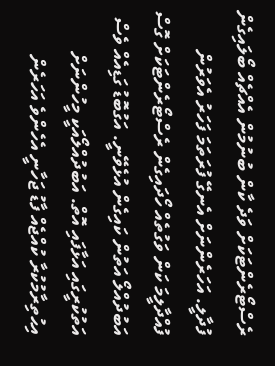ރެސްޓޯރެންޓަކަށް ވަދެ ކާން ބުނުމުން އެއްޗެއް ބޯލައިގެން ފުދާލީ. އަހަރެންނަށް އެނގޭ ފުރަތަމަ ފަހަރު އެވަރުން ފުއްދާލީމަ ކަން ވަގުތެއް ހޯދައިގެން ރެސްޓޯރެންޓަކަށް ގޮސް އަބުދުއްލޯ އަތުން ކައިގެން އުޅެވޭނީ. އަގުބޮޑު ގަޑިއެއް ވެސް އަތުކުރީގައި އަޅާފައި އޮތް. އަބުދުއްލޯއަކީ މީހުންނަށް އިޙުތިރާމުކުރާ ކުއްޖެއް ފާޑު ޖަހާނީ އެހެންވެ އަހަރެން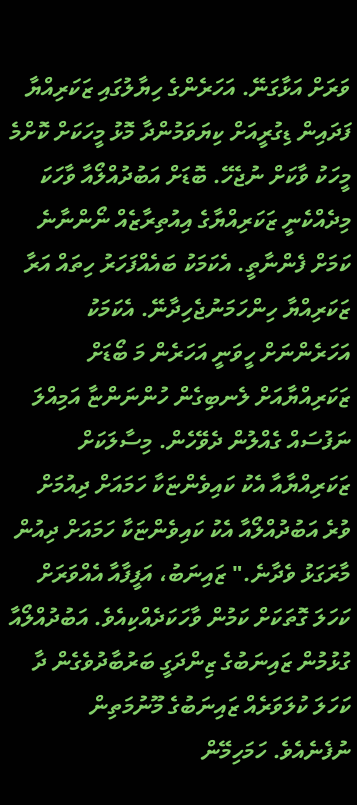ވަރަށް އަޅާގަނޭ. އަހަރެންގެ ހިޔާލުގައި ޒަކަރިއްޔާ ފަދައިން ޑިގުރީއަށް ކިޔަވަމުންދާ މޮޅު މީހަކަށް ކޮށްމެ މީހަކު ވާކަށް ނުޖެހޭ. ބޮޑަށް އަބުދުއްލޯއާ ވާހަކަ މިދެއްކެނީ ޒަކަރިއްޔާގެ އިއުތިރާޒެއް ނޯންނާނެ ކަމަށް ފެންނާތީ. އެކަމަކު ބައެއްފަހަރު ހިތައް އަރާ ޒަކަރިއްޔާ ހިންހަމަނުޖެހިދާނޭ. އެކަމަކު އަހަރެންނަށް ހީވަނީ އަހަރެން މަ ބޯޑަށް ޒަކަރިއްޔާއަށް ލެނބިގެން ހުންނަންޏާ އަމިއްލަ ނަފުސައް ގެއްލުން ދެވޭހެން. މިސާލަކަށް ޒަކަރިއްޔާއާ އެކު ކައިވެންޏަކާ ހަމައަށް ދިއުމަށް ވުރެ އަބުދުއްލޯއާ އެކު ކައިވެންޏަކާ ހަމައަށް ދިއުން މާރަގަޅު ވެދާނެ." ޒައިނަބު، އަފީފާއާ އެއްވަރަށް ކަހަލަ ގޮތަކަށް ކަމުން ވާހަކަދެއްކިއެވެ. އަބުދުއްލޯއާ ގުޅުމުން ޒައިނަބުގެ ޒިންދަގީ ބަރުބާދުވެގެން ދާ ކަހަލަ ކުލަވަރެއް ޒައިނަބުގެ މޫނުމަތިން ނުފެނެއެވެ. ހަމަހިމޭން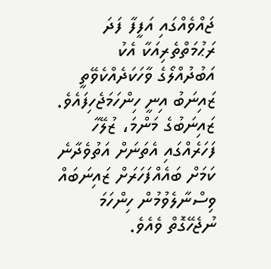ޖައްވެއްގައި އަފީފާ ފަދަ ރަޙުމަތްތެރިއަކާ އެކު އަބުދުއްލޯގެ ވާހަކަދެއްކެވޭތީ ޒައިނަބު އިނީ ހިންހަމަޖެހިފައެވެ. ޒައިނަބުގެ މަންމަ، ޒުލޭހާ ފަހަރެއްގައި އެތަނަށް އަތުވެދާނެ ކަމަށް ބައެއްފަހަރަށް ޒައިނަބައް ވިސްނާލެވުމުން ހިންހަމަ ނުޖެހޭގޮތް ވެއެވެ.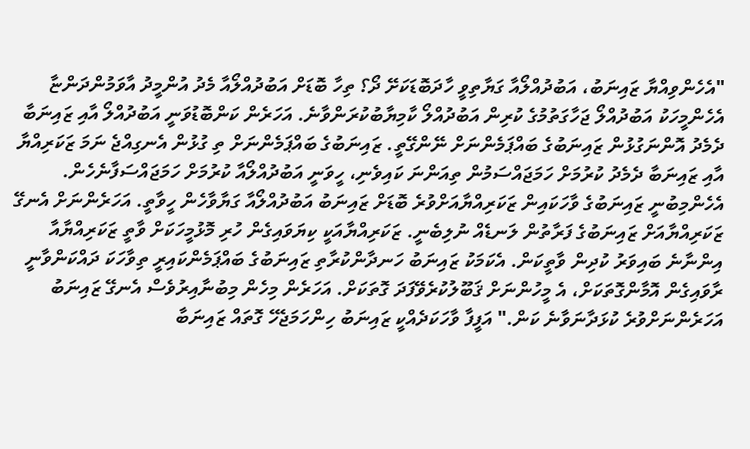"އެހެންވިއްޔާ ޒައިނަބު، އަބުދުއްލޯއާ ގަޔާތިވީ ހާދަބޮޑަކަށޭ ދޯ؟ ތިހާ ބޮޑަށް އަބުދުއްލޯއާ މެދު އުންމީދު އާވަމުންދަންޏާ އެހެންމީހަކު އަބުދުއްލޯ ޖަހާގަތުމުގެ ކުރިން އަބުދުއްލޯ ކާމިޔާބުކުރަންވާނެ. އަހަރެން ކަންބޮޑުވަނީ އަބުދުއްލޯ އާއި ޒައިނަބާ ދެމެދު އޮންނަގުޅުން ޒައިނަބުގެ ބައްޕަމެންނަށް ނޭންގޭތީ. ޒައިނަބުގެ ބައްޕަމެންނަށް ތި ގުޅުން އެނގިއްޖެ ނަމަ ޒަކަރިއްޔާ އާއި ޒައިނަބާ ދެމެދު ކުރުމަށް ހަމަޖައްސަމުން ތިއަންނަ ކައިވެނި، ހީވަނީ އަބުދުއްލޯއާ ކުރުމަށް ހަމަޖައްސަފާނެހެން. އެހެންމިބުނީ ޒައިނަބުގެ ވާހަކައިން ޒަކަރިއްޔާއަށްވުރެ ބޮޑަށް ޒައިނަބު އަބުދުއްލޯއާ ގަޔާވާހެން ހީވާތީ. އަހަރެންނަށް އެނގޭ ޒަކަރިއްޔާއަށް ޒައިނަބުގެ ފަރާތުން ލަނޑެއް ނުލިބެނީ. ޒަކަރިއްޔާއަކީ ކިޔަވައިގެން ހުރި މޮޅުމީހަކަށް ވާތީ ޒަކަރިއްޔާއާ އިންނާނެ ބައިވަރު ކުދިން ވާތީކަން. އެކަމަކު ޒައިނަބު ހަނދާންކުރާތި ޒައިނަބުގެ ބައްޕަމެންކައިރީ ތިވާހަކަ ދައްކަންވާނީ ރާވައިގެން އޮމާންގޮތަކަށް، އެ މީހުންނަށް ޤަބޫލުކުރެވޭފަދަ ގޮތަކަށް. އަހަރެން މިހެން މިބުނާއިރުވެސް އެނގޭ ޒައިނަބު އަހަރެންނަށްވުރެ ކުޅަދާނަވާނެ ކަން." އަފީފާ ވާހަކަދެއްކީ ޒައިނަބު ހިންހަމަޖެހޭ ގޮތައް ޒައިނަބާ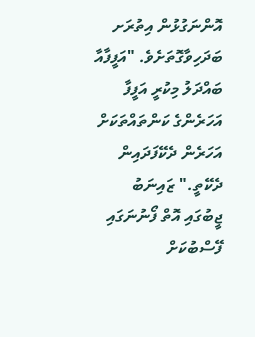އޮންނަގުޅުން އިތުރަށ ބަދަހިވާގޮތަށެވެ. "އަފީފާއާ ބައްދަލު މިކުރީ އަފީފާ އަހަރެންގެ ކަންތައްތަކަށް އަހަރެން ދެކޭފަދައިން ދެކޭތީ." ޒައިނަބު ޖީބުގައި އޮތް ފޯނުނަގައި ފޭސްބުކަށް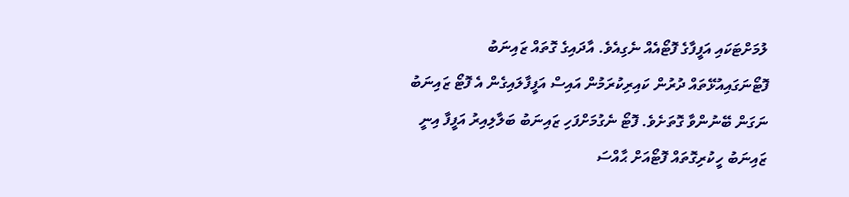ލުމަށްޓަކައި އަފީފާގެ ފޮޓޯއެއް ނެގިއެވެ. އާދައިގެ ގޮތައް ޒައިނަބު ފޮޓޯނަގައިއުޅޭތައް ދުރުން ކައިރިކުރަމުން އައިސް އަފީފާލައިގެން އެ ފޮޓޯ ޒައިނަބު ނަގަން ބޭނުންވާ ގޮތަށެވެ. ފޮޓޯ ނެގުމަށްފަހި ޒައިނަބު ބަލާލިއިރު އަފީފާ އިނީ ޒައިނަބު ހީކުރިގޮތައް ފޮޓޯއަށް ޙާއްސަ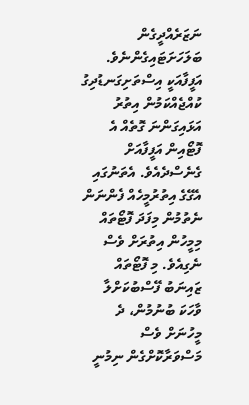ނަޒަރެއްދީގެން ބަލަހަށަޓައިގެންނެވެ. އަފީފާއަކީ އިސްތަށިގަނޑުދިގު ކުއްޖެއްކަމުން އިތުރު އަޅައިގަންނަ ގޮތެއް އެ ފޮޓޯއިން އަފީފާއަށް ގެނެސްދެއެވެ. އެތަނުގައި އެގޭގެ އިތުރުމީހެއް ފެންނަން ނެތުމުން މިފަދަ ފޮޓޯތައް މިމީހުން އިތުރަށް ވެސް ނެގިއެވެ. މި ފޮޓޯތައް ޒައިނަބު ފޭސްބުކަށްލާ ވާހަކަ ބުނުމުން، ދެ މީހުނަށް ވެސް މަސްވަރާކޮށްގެން ނިމުނީ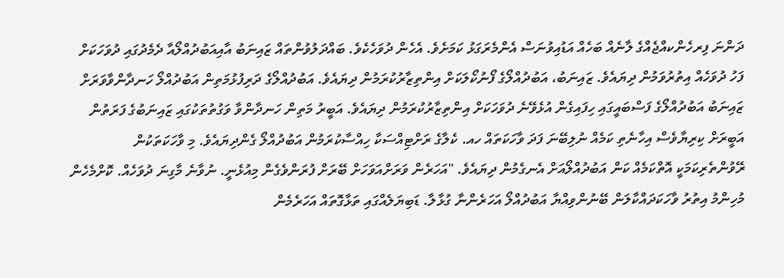ދަންނަ ފިރހެންކއްޖެއްގެ ލާނެއް ބަހެއް އަޑުއިވުނަސް އެންމެރަގަޅު ކަމަށެވެ. އެހެން ދުވަހެކެވެ. ބައްދަލުވުންތައް ޒައިނަބު އާއިއަބުދުއްލޯއާ ދެމެދުގައި ދުވަހަކަށް ފަހު ދުވަހެއް އިތުރުވަމުން ދިޔައެވެ. ޒައިނަބު، އަބުދުއްލޯގެ ފޯނުކޯލަކަށް އިންތިޒާރުކުރަމުން ދިޔައެވެ. އަބުދުއްލޯގެ ދަރިފުޅުމަތިން އަބުދުއްލޯ ހަނދާންވާވަރަށް ޒައިނަބު އަބުދުއްލޯގެ ފަސްބައީގައި ހިފައިގެން އުޅެވޭނެ ދުވަހަކަށް އިންތިޒާރުކުރަމުން ދިޔައެވެ. އަބީރު މަތިން ހަނދާންވާ ވަގުތުތަކުގައި ޒައިނަބުގެ ފަރަތުން އަބީރަށް ކިރިޔާވެސް އިހާނެތި ކަމެއް ނުލިބޭނަ ފަދަ ވާހަކަތައް ހއ. ކެލާގެ ރަށްޓިއްސަކާ ހިއްސާކުރަމުން އަބުދުއްލޯ ގެންދިޔައެވެ. މި ވާހަކަތަކުން ރޭވުންތެރިކަމަކީ އޮތްކަމެއް ކަން އަބުދުއްލޯއަށް އެނގެމުން ދިޔައެވެ. "އަހަރެން ވަރަށްއަވަހަށް ބޭރަށް ފުރަންވެގެން މިއުޅެނީ. ނުވާނެ މާގިނަ ދުވަހެއް. ކޮށްމެހެން މުހިންމު އިތުރު ވާހަކަދައްކާލަން ބޭނުންވިއްޔާ އަބުދުއްލޯ އަހަރެންނާ ގުޅާލާ. ޑަބިޔަލެއްގައި ތަޅާގޮތައް އަހަރެމެން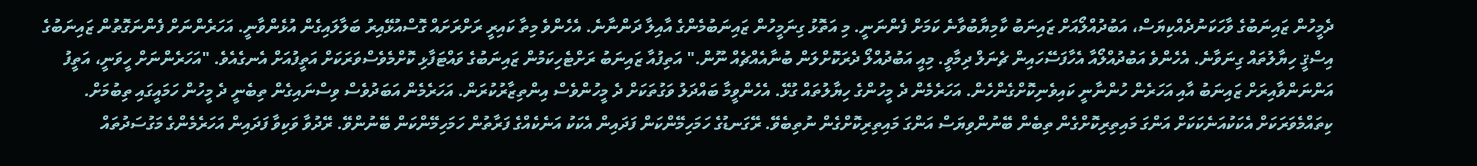ދެމީހުން ޒައިނަބުގެ ވާހަކަނުދެއްކިޔަސް، އަބުދުއްލޯއަށް ޒައިނަބު ކާމިޔާބުވާނެ ކަމަށް ފެންނަނީ. މި އަތޮޅު ގިނަމީހުން ޒައިނަބުމެންގެ އާއިލާ ދަންނާނެ. އެހެންވެ މިތާ ކައިރީ ރަށްރަށައް ގޮސްއުޅޭއިރު ބަލާލައިގެން އުޅެންވާނީ. އަހަރެންނަށް ފެންނަގޮތުން ޒައިނަބުގެ އިސްޤީ ހިޔާލުތައް ގިނަވާނެ. އެހެންވެ އަބުދުއްލޯއާ އެހާފަސޭހައިން ޗެނަލް ދިމާވީ. މިއީ އަބުދުއްލޯ ދެރަކޮށްލަން ބުނާއެއްޗެއް ނޫން." އަތިފުއާ ޒައިނަބު ރަށްޓެހިކަމުން ޒައިނަބުގެ ވައްޓަފާޅި ކޮށްމެވެސްވަރަކަށް އަތީފުއަށް އެނގެއެވެ. "އަހަރެންނަށް ހީވަނީ، އަތީފު އަންނަންވާއިރަށް ޒައިނަބު އާއި އަހަރެން ހުންނާނީ ކައިވެނިކޮށްގެންހެން. އަހަރެމެން ދެ މީހުންގެ ހިޔާލުތައް ގުޅޭ. އެހެންވީމާ ބައްދަލު ވަގުތަކަށް ދެ މީހުންވެސް އިންތިޒާރުކުރަން. އަހަރެމެން އަބަދުވެސް ވިސްނައިގެން ތިބެނީ ދެ މީހުން ހަމައީގައި ތިބުމަށް. ކިތައްމެވަރަކަށް އެކަކުއަނެކަކަށް އަންގަ މައިތިރިކޮށްގެން ތިބެން ބޭނުންވިޔަސް އަންގަ މައިތިރިކޮށްގެން ނުތިބެވޭ. ރޭގަނޑުގެ ހަމަހިމޭންކަން ފަދައިން އެކަކު އަނެކެއްގެ ފަރާތުން ހަމަހިމޭންކަން ބޭނުންވޭ. ރޭދުވާ ވަކިވާ ފަދައިން އަހަރެމެންގެ މަގުސަދުތައް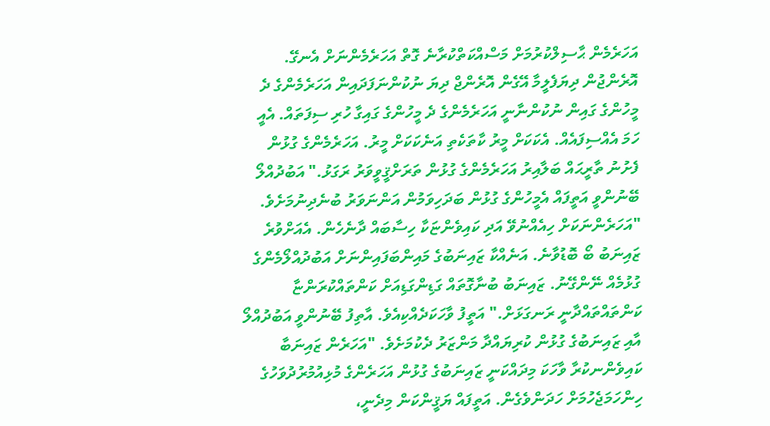އަހަރެމެން ޙާސިލްކުރުމަށް މަސްއްކަތްކުރާނެ ގޮތް އަހަރެމެންނަށް އެނގޭ. އޮރެންޖުން ދިޔަފެލީމާ އޭގެން އޮރެންޖް ދިޔަ ނުކުންނަފަދައިން އަހަރެމެންގެ ދެ މީހުންގެ ގައިން ނުކުންނާނީ އަހަރެމެންގެ ދެ މީހުންގެ ގައިގާ ހުރި ސިފަތައް. އެއީ ހަމަ އެއްސިފައެއް. އެކަކަށް މީރު ކާތަކެތި އަނެކަކަށް މީރު. އަހަރެމެންގެ ގުޅުން ފެށުނު ތާރީޙައް ބަލާއިރު އަހަރެމެންގެ ގުޅުން ތަރަށްޤީވީވަރު ރަގަޅު." އަބުދުއްލޯ ބޭނުންވީ އަތީފައް އެމީހުންގެ ގުޅުން ބަދަހިވަމުން އަންނަވަރު ބުނެދިނުމަށެވެ. "އަހަރެންނަކަށް ހިއެއްނުވޭ އަދި ކައިވެންޏަކާ ހިސާބައް ދާނެހެން. އެއަށްވުރެ ޒައިނަބު ބޯ ބޮޑުވާނެ. އަނެއްކާ ޒައިނަބުގެ މައިންބަފައިންނަށް އަބުދުއްލޯމެންގެ ގުޅުމެއް ނޭންގޭނު. ޒައިނަބު ބުނާގޮތައް ގަޑިންގަޑިއަށް ކަންތައްކުރަންޏާ ކަންތައްތައްދާނީ ރަނގަޅަށް." އަތީފު ވާހަކަދެއްކިއެވެ. އާތިފު ބޭނުންވީ އަބުދުއްލޯ އާއި ޒައިނަބުގެ ގުޅުން ކުރިޔައްދާ މަންޒަރު ދެކުމަށެވެ. "އަހަރެން ޒައިނަބާ ކައިވެންނކުރާ ވާހަކަ މިދައްކަނީ ޒައިނަބުގެ ގުޅުން އަހަރެންގެ މުޅިއުމުރުދުވަހުގެ ހިންހަމަޖެހުމަށް ހަދަންވެގެން. އަތީފައް ޔަޤީންކަން މިދެނީ،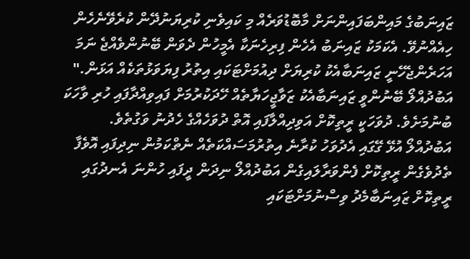ޒައިނަބުގެ މައިންބަފައިންނަށް މާބޮޑުވަރެއް މި ކައިވެނި ކުރިޔަނުދޭން ކުރެވޭނެހެން ހިއެއްނުވޭ. އެކަމަކު ޒައިނަބު އެހެން ފިރިހެނަކާ އެމީހުން ދެވަން ބޭނުންވެއްޖެ ނަމަ އަހަރެންޖެހޭނީ ޒައިނަބާއެކު ކުރިޔަށް ދިއުމަށްޓަކައި އިތުރު ފިޔަވަޅުތަކެއް އަޅަން." އަބުދުއްލޯ ބޭނުންވީ ޒައިނަބާއެކު ޒަވާޖީހަޔާތެއް ހޭދަކުރުމަށް ފައިވިއްދާފައި ހުރި ވާހަކަ ބުނުމަށެވެ. ދުވަހަކީ ރީތިކޮށް އަވިދިއްލާފައި އޮތް ދުވަހެއްގެ ހެދުނު ވަގުތެވެ. އަބުދުއްލޯ އުޅޭ ގޭގައި އެދުވަހު ކުރާނެ އިތުރުމަސައްކަތެއް ނެތްކަމުން ނިދިފައި އޮވެފާ ތެދުވެގެން ރީތިކޮށް ފެންވަރާލައިގެން އަބުދުއްލޯ ނިދަން ދީފައި ހުންނަ އެނދުގައި ރީތިކޮށް ޒައިނަބާމެދު ވިސްނުމަށްޓަކައި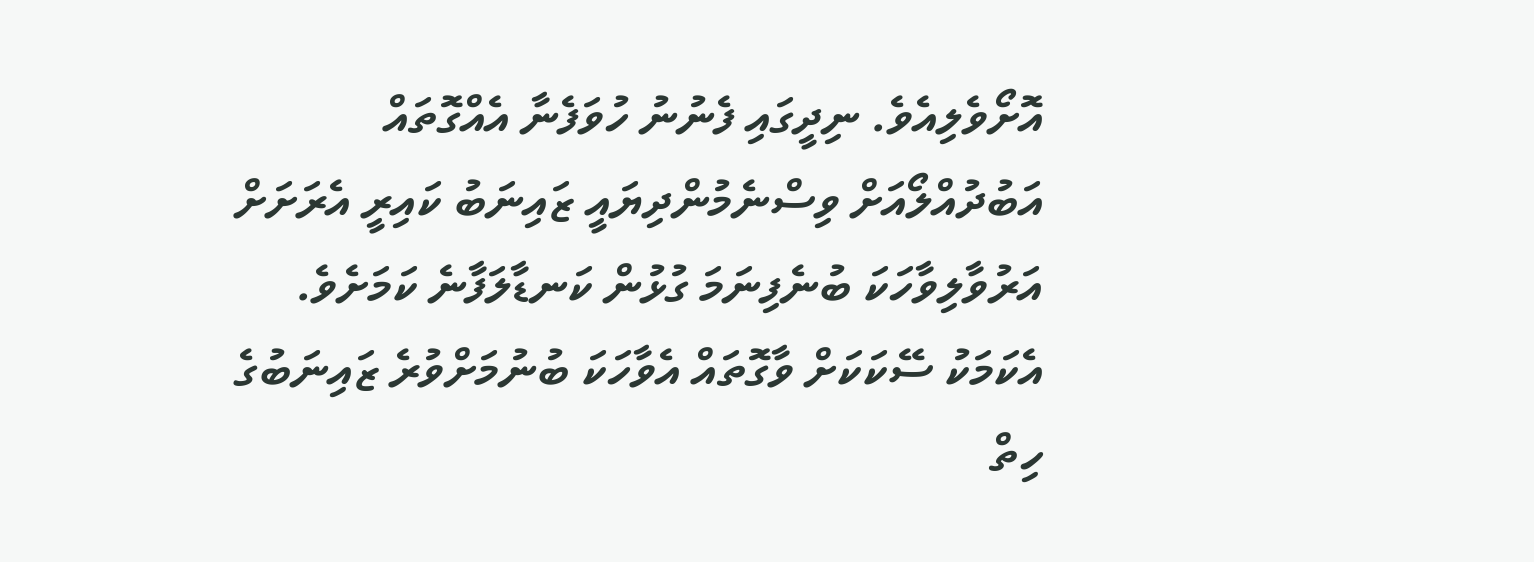އޮށޯވެލިއެވެ. ނިދީގައި ފެނުނު ހުވަފެނާ އެއްގޮތައް އަބުދުއްލޯއަށް ވިސްނެމުންދިޔައީ ޒައިނަބު ކައިރީ އެރަށަށް އަރުވާލިވާހަކަ ބުނެފިނަމަ ގުޅުން ކަނޑާލަފާނެ ކަމަށެވެ. އެކަމަކު ސޭކަކަށް ވާގޮތައް އެވާހަކަ ބުނުމަށްވުރެ ޒައިނަބުގެ ހިތް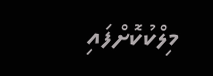މިލްކުކޮށްފައި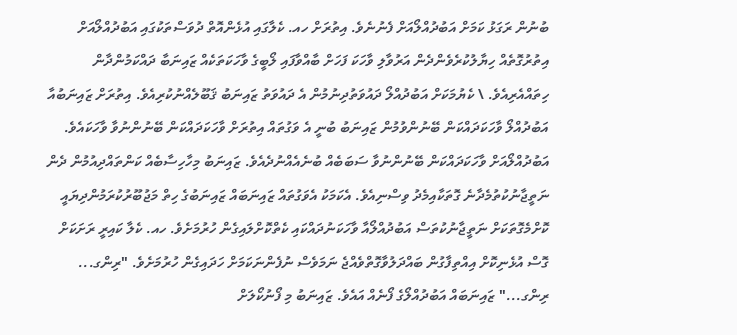ބުނުން ރަގަޅު ކަމަށް އަބުދުއްލޯއަށް ފެނުނެވެ. އިތުރަށް ހއ. ކެލާގައި އުޅެންއޮތް ދުވަސްތަކުގައި އަބުދުއްލޯއަށް އިތުރުގޮތެއް ހިޔާލުކުރެވެންދެން އަރުވާލި ވާހަކަ ފަހަށް ބާއްވާފައި ލޯބީގެ ވާހަކަތަކެއް ޒައިނަބާ ދައްކަމުންދާން ހިތައްއެރިއެވެ. \ ކެޔުމަކަށް އަބުދުއްލޯ ދައުވަތުދިނުމުން އެ ދައުވަތު ޒައިނަބު ޤަބޫލެއްނުކުރިއެވެ. އިތުރަށް ޒައިނަބުއާ އަބުދުއްލޯ ވާހަކަދައްކަން ބޭނުންވުމުން ޒައިނަބު ބުނީ އެ ވަގުތައް އިތުރަށް ވާހަކަދައްކަން ބޭނުންނުވާ ވާހަކައެވެ. އަބުދުއްލޯއަށް ވާހަކަދައްކަން ބޭނުންނުވާ ސަބަބެއް ބުނެއެއްނުދެއެވެ. ޒައިނަބު މިހާހިސާބެއް ކަންތައްދިއުމުން ދެން ނަތީޖާނުކުތުމެދާނެ ގޮތަކާއިމެދު ވިސްނިއެވެ. އެކަމަކު އެވަގުތައް ޒައިނަބައް ޒައިނަބުގެ ހިތް މަޖުބޫރުކުރަމުންދިޔައީ ކޮށްމެގޮތަކަށް ނަތީޖާނުކުތަސް އަބުދުއްލޯއާ ވާހަކަނުދައްކައި ކެތްކޮށްލައިގެން ހުރުމަށެވެ. ހއ. ކެލާ ކައިރީ ރަށަކަށް ގޮސް އުޅެނިކޮށް އިއްތިފާގުން ބައްދަލުވާގޮތްވެއްޖެ ނަމަވެސް ނުފެންނަކަމަށް ހަދައިގެން ހުރުމަށެވެ. "ރިންގ... ރިންގ..." ޒައިނަބައް އަބުދުއްލޯގެ ފޯނެއް އައެވެ. ޒައިނަބު މި ފޯނުކޯލަށް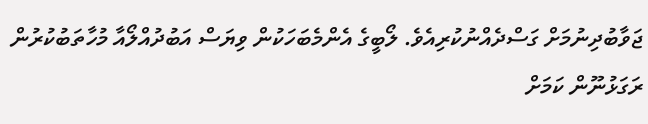ޖަވާބުދިނުމަށް ގަސްދެއްނުކުރިއެވެ. ލޯބީގެ އެންމެބަހަކުން ވިޔަސް އަބުދުއްލޯއާ މުހާތަބުކުރުން ރަގަޅުނޫން ކަމަށް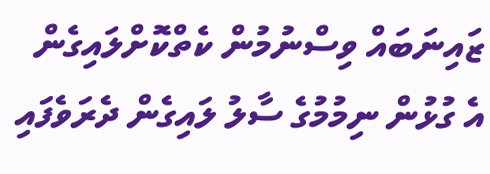ޒައިނަބައް ވިސްނުމުން ކެތްކޮށްލައިގެން އެ ގުޅުން ނިމުމުގެ ސާލު ލައިގެން ދެރަވެފައި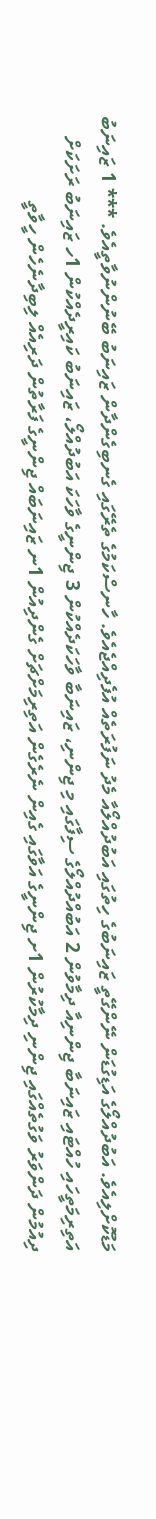މަޑުކޮށްލިއެވެ. އަބުދުއްލޯގެ އަޑިގުޑަން ނޭންގޭތީ ޒައިނަބުގެ ހިތުގައި އަބުދުއްލޯއާ މެދު ނަފުރަތެއް އުފެދިއްޖެއެވެ. ހާނސްކަމުގެ ތެރޭގައި ގެނބިގެންދާން ޒައިނަބު ބޭނުންނުވާތީއެވެ. *** 1 ޒައިނަބު އަތިރިމަތީހައި ހުއްޓައި ޒައިނަބާ ޖިންނިއާ ދިމާވުން 2 އަބުއްދުއްލޯގެ ސިފާގައި މި ޖިންނި، ޒައިނަބާ ވާހަކަދެއްކުން 3 ޖިންނީގެ ވާހަކަ އަބުދުއްލޯ، ޒައިނަބު ކައިރީދެއްކުން 1ހ ޒައިނަބު ރަށަކަށް ދިއުމުން ދަންވަރު ވަގުތެއްގައި ޖިންނި ދިމާކުރުން 1ށ ޖިންނީގެ އަވާގައި ގެއިން ނެރެގެން އަތިރިމަށްޗަށް ގެންދިއުން 1ނ ޒައިނަބައް ޖިންނީގެ ފަރާތުން ދަރިއެއް ލިބިދާނެހެން ހީވާތީ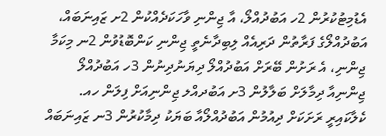އެޑުމިޓުކުރުން 2ހ އަބުދުއްލޯ، އާ ޖިންނި ވާހަކަދެއްކުން 2ށ ޒައިނަބައް، އަބުދުއްލޯގެ ފަރާތުން ދަރިއެއް ލިބިދާނެތީ ޖިންނި ކަންބޮޑުވުން 2ނ މިކަމާ ޖިންނި، އެ ރަށުން ބޭރަށް އަބުދުއްލޯ ދިޔަނުދިނުން 3ހ އަބުދުއްލޯ ޖިންނިއާ ދިމާލަށް ބަލާލުން 3ށ އަބުދއްލ ޖިންނިއަށް ފިލަން ހއ. ކެލާކައިރީ ރަށަކަށް ދިއުމުން އަބުދުއްލޯއާ ބަޔަކު ދިމާކުރުން 3ނ ޒައިނަބައް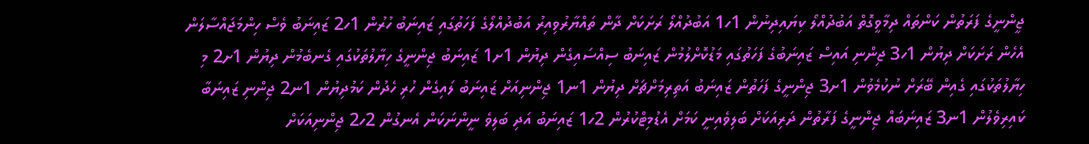ޖީންނީގެ ފަރަތުން ކަންތައް ދިމާވީގޮތް އަބުދުއްލޯ ކިޔައިދިނުން 1ހ1 އަބުދުއްލޯ ރަށަކަށް ދާން ތައްޔާރުވިއިރު އަބުދުއްލޯގެ ފަހަތުގައި ޒައިނަބު ހުރުން 1ހ2 ޒައިނަބު ވެސް ހިންމަޖައްސާލަން އެހެން ރަށަކަށް ދިޔުން 1ހ3 ޖިންނި އައިސް ޒައިނަބުގެ ފަހަތުގައި މަޑުކޮށްލުމުން ޒައިނަބު ސިއްސައިގެން ދިޔުން 1ށ1 ޒައިނަބު ޖިންނީގެ ހިޔާލުތަކުގައި ގެނބެމުން ދިޔުން 1ށ2 މި ހިޔާލުތަކުގައި ގެއިން ބޭރަށް ނުކުމެވުން 1ށ3 ޖިންނީގެ ފަހަތުން ޒައިނަބު އަތިރިމަށްޗަށް ދިޔުން 1ނ1 ޖިންނިއަށް ޒައިނަބު ލައިގެން ހުރި ހެދުން ކަމުދިޔުން 1ނ2 ޖިންނި ޒައިނަބާ ކައިރިވެލުން 1ނ3 ޒައިނަބައް ޖިންނީގެ ފަރާތުން ދަރިއަކަށް ބަލިވެއިނީ ކަމަށް އެޑުމިޓްކުރުން 2ހ1 ޒައިނަބު އަދި ބަލިވެ ނީންނަކަން އެނގުން 2ހ2 ޖިންނިއަކަށް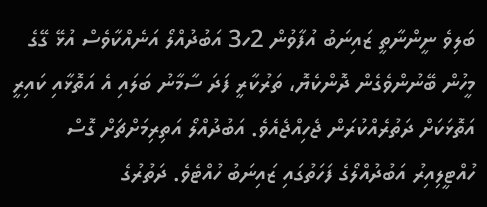ބަލިވެ ނީންނާތީ ޒައިނަބު އުފާވުން 2ހ3 އަބުދުއްލޯ އަނެއްކާވެސް އުޅޭ ގޭގެ މީހުން ބޭނުންވެގެން ދޮންކެޔޮ، ތަރުކާރީ ފަދަ ސާމާނު ބަލައި އެ އަތޮޅާއި ކައިރީ އަތޮޅަކަށް ދަތުރެއްކުރަން ޖެހިއްޖެއެވެ. އަބުދުއްލޯ އަތިރިމަށްޗަށް ގޮސް ހުއްޓީލިއިރު އަބުދުއްލޯގެ ފަހަތުގައި ޒައިނަބު ހުއްޓެވެ. ދަތުރުގެ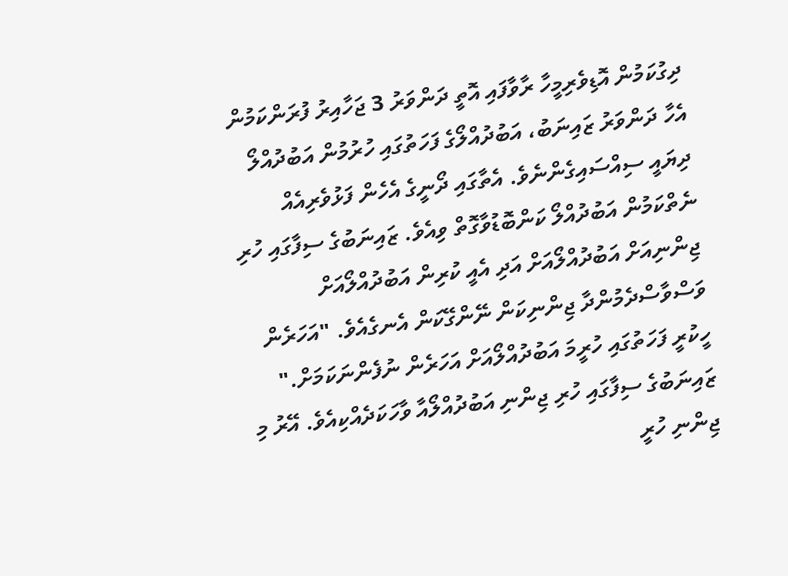ދިގުކަމުން އޮޑިވެރިމީހާ ރާވާފައި އޮތީ ދަންވަރު 3 ޖަހާއިރު ފުރަންކަމުން އެހާ ދަންވަރު ޒައިނަބު، އަބުދުއްލޯގެ ފަހަތުގައި ހުރުމުން އަބުދުއްލޯ ދިޔައީ ސިއްސައިގެންނެވެ. އެތާގައި ދޯނީގެ އެހެން ފަޅުވެރިއެއް ނެތްކަމުން އަބުދުއްލޯ ކަންބޮޑުވާގޮތް ވިއެވެ. ޒައިނަބުގެ ސިފާގައި ހުރި ޖިންނިއަށް އަބުދުއްލޯއަށް އަދި އެއީ ކުރިން އަބުދުއްލޯއަށް ވަސްވާސްދެމުންދާ ޖިންނިކަން ނޭންގޭކަން އެނގެއެވެ. "އަހަރެން ހީކުރީ ފަހަތުގައި ހުރީމަ އަބުދުއްލޯއަށް އަހަރެން ނުފެންނަކަމަށް." ޒައިނަބުގެ ސިފާގައި ހުރި ޖިންނި އަބުދުއްލޯއާ ވާހަކަދެއްކިއެވެ. އޭރު މި ޖިންނި ހުރީ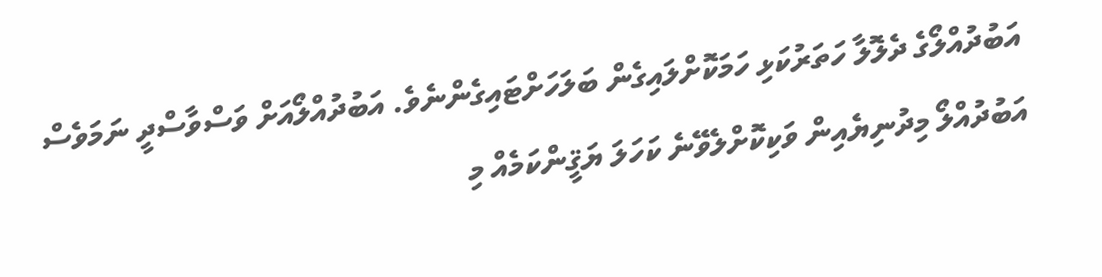އަބުދުއްލޯގެ ދެލޮލާ ހަތަރުކަޅި ހަމަކޮށްލައިގެން ބަލަހަށްޓައިގެންނެވެ. އަބުދުއްލޯއަށް ވަސްވާސްދީ ނަމަވެސް އަބުދުއްލޯ މިދުނިޔެއިން ވަކިކޮށްލެވޭނެ ކަހަލަ ޔަޤީންކަމެއް މި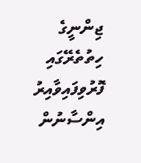ޖިންނީގެ ހިތުތެރޭގައި ފޮރުވިފައިވާއިރު އިންސާނުން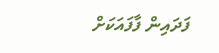ފަދައިން ފާފައަކަށް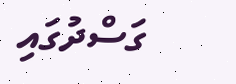ގަސްދުގައި